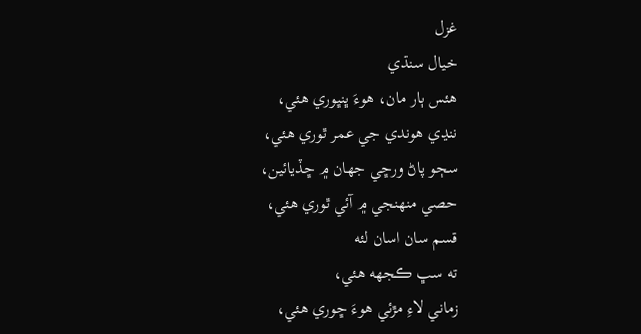غزل
خيال سنڌي
هئس ٻار مان، هوءَ ڀنڀوري هئي،
ننڍي هوندي جي عمر ٿوري هئي،
سڄو پاڻ ورڇي جهان ۾ ڇڏيائين،
حصي منهنجي ۾ آئي ٿوري هئي،
قسم سان اسان لئه
ته سڀ ڪجهه هئي،
زماني لاءِ مڙئي هوءَ ڇوري هئي،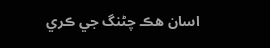اسان هڪ چڻنگ جي ڪري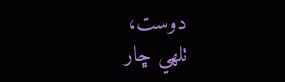دوست،
ٺلهي ڇار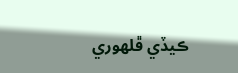ڪيڏي ڦلهوري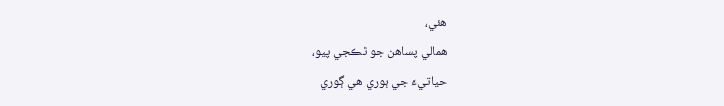هئي،
همالي پساهن جو ٿڪجي پيو،
حياتيءَ جي ٻوري هي ڳوري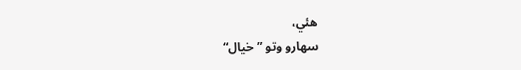هئي،
سهارو وتو ”خيال“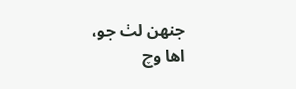جنهن لٺ جو،
اها وچ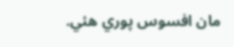مان افسوس پوري هئي.